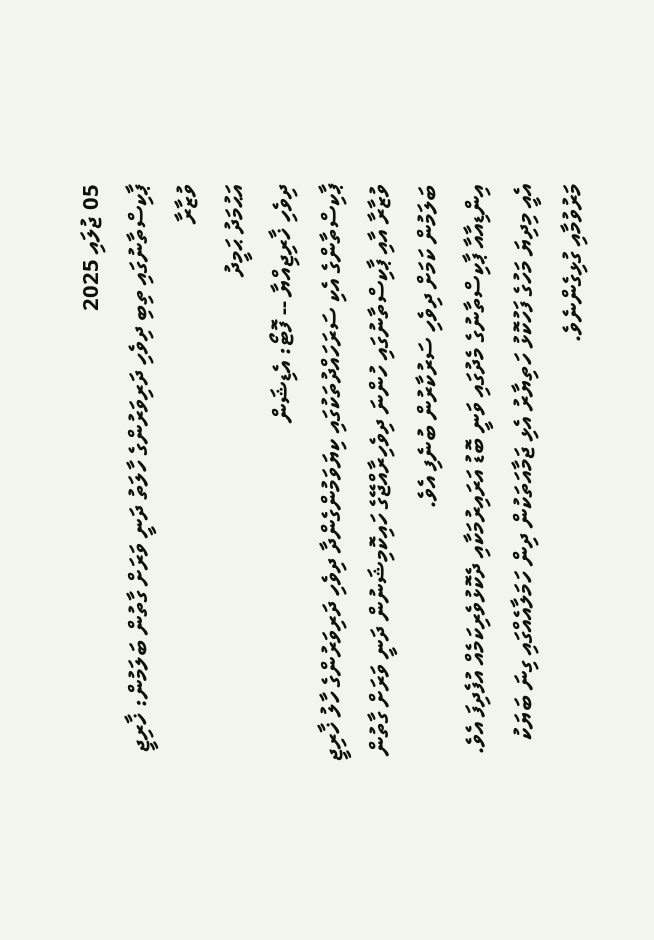05 ޖުލައި 2025
ޕާކިސްތާނުގައި ތިބި ދިވެހި ދަރިވަރުންގެ ހާލަތު ދަނީ ވަރަށް ގާތުން ބަލަމުން: ޚާރިޖީ ވުޒާރާ
އަޙުމަދު ޙަމީދު
ދިވެހި ޚާރިޖިއްޔާ -- ފޮޓޯ: އެޑިޝަން
ޕާކިސްތާންގެ އެކި ސަރަހައްދުތަކުގައި ކިޔަވަމުންގެންދާ ދިވެހި ދަރިވަރުންގެ ހާލު ޚާރިޖީ ވުޒާރާ އާއި ޕާކިސްތާނުގައި ހުންނަ ދިވެހިރާއްޖޭގެ ހައިކޮމިޝަނުން ދަނީ ވަރަށް ގާތުން ބަލަމުން ކަމަށް ދިވެހި ސަރުކާރުން ބުނެފި އެވެ.
އިންޑިއާއާ ޕާކިސްތާނުގެ މެދުގައި ވަނީ ބޮޑު އަރައިރުމަކާއި ދެކޮޅުވެރިކަމެއް އުފެދިފަ އެވެ. އެއީ މިދިޔަ މަހުގެ ފަހުކޮޅު ހަތިޔާރު އެޅި ޖަމާއަތަކުން ދިން ހަމަލާއެއްގައި ގިނަ ބަޔަކު މަރުވުމާއި ގުޅިގެންނެވެ.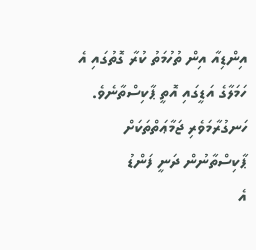އިންޑިއާ އިން ތުހުމަތު ކުރާ ގޮތުގައި އެ ހަމަލާގެ އަޑީގައި އޮތީ ޕާކިސްތާނެވެ. ހަނގުރާމަވެރި ޖަމާޢަތްތަކަށް ޕާކިސްތާނުން ދަނީ ފަންޑު
އެ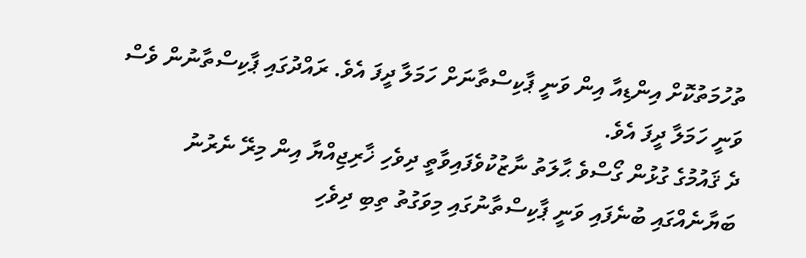ތުހުމަތުކޮށް އިންޑިއާ އިން ވަނީ ޕާކިސްތާނަށް ހަމަލާ ދީފަ އެވެ. ރައްދުގައި ޕާކިސްތާނުން ވެސް ވަނީ ހަމަލާ ދީފަ އެވެ.
ދެ ޤައުމުގެ ގުޅުން ގޯސްވެ ޙާލަތު ނާޒުކުވެފައިވާތީ ދިވެހި ޚާރިޖިއްޔާ އިން މިރޭ ނެރުނު ބަޔާނެއްގައި ބުނެފައި ވަނީ ޕާކިސްތާނުގައި މިވަގުތު ތިބި ދިވެހި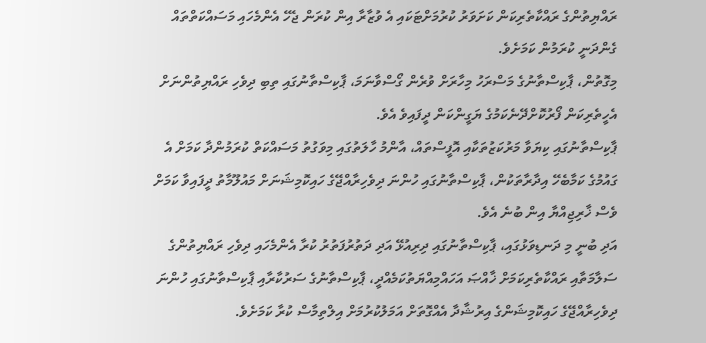ރައްޔިތުންގެ ރައްކާތެރިކަން ކަށަވަރު ކުރުމަށްޓަކައި އެ ވުޒާރާ އިން ކުރަން ޖެހޭ އެންމެހައި މަސައްކަތްތައް ގެންދަނީ ކުރަމުން ކަމަށެވެ.
މިގޮތުން، ޕާކިސްތާނުގެ މަސްރަހު މިހާރަށް ވުރެން ގޯސްވާނަމަ، ޕާކިސްތާނުގައި ތިބި ދިވެހި ރައްޔިތުންނަށް އެހީތެރިކަން ފޯރުކޮށްދޭނެކަމުގެ ޔަގީންކަން ދީފައިވެ އެވެ.
ޕާކިސްތާނުގައި ކިޔަވާ މަރުކަޒުތަކާއި އޮފީސްތައް، އާންމު ހާލަތުގައި މިވަގުތު މަސައްކަތް ކުރަމުންދާ ކަމަށް އެ ގައުމުގެ ކަމާބެހޭ އިދާރާތަކުން، ޕާކިސްތާނުގައި ހުންނަ ދިވެހިރާއްޖޭގެ ހައިކޮމިޝަނަށް މައުލޫމާތު ދީފައިވާ ކަމަށް ވެސް ޚާރިޖިއްޔާ އިން ބުނެ އެވެ.
އަދި ބުނީ މި ދަނޑިވަޅުގައި، ޕާކިސްތާނުގައި ދިރިއުޅޭ އަދި ދަތުރުފަތުރު ކުރާ އެންމެހައި ދިވެހި ރައްޔިތުންގެ ސަލާމަތާއި ރައްކާތެރިކަމަށް ޚާއްޞަ އަހައްމިއްޔަތުކަމެއްދީ، ޕާކިސްތާނުގެ ސަރުކާރާއި ޕާކިސްތާނުގައި ހުންނަ ދިވެހިރާއްޖޭގެ ހައިކޮމިޝަންގެ އިރުޝާދާ އެއްގޮތަށް އަމަލުކުރުމަށް އިލްތިމާސް ކުރާ ކަމަށެވެ.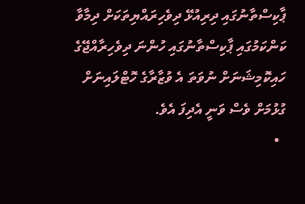ޕާކިސްތާނުގައި ދިރިއުޅޭ ދިވެހިރައްޔިތަކަށް ދިމާވާ ކަންކަމުގައި ޕާކިސްތާނުގައި ހުންނަ ދިވެހިރާއްޖޭގެ ހައިކޮމިޝަނަށް ނުވަތަ އެ ވުޒާރާގެ ހޮޓްލައިނަށް ގުޅުމަށް ވެސް ވަނީ އެދިފަ އެވެ.
  •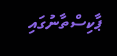ޕާކިސްތާނުގައި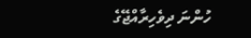ހުންނަ ދިވެހިރާއްޖޭގެ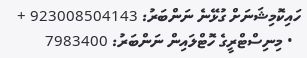ހައިކޮމިޝަނަށް ގުޅޭނެ ނަންބަރު: 923008504143 +
  • މިނިސްޓްރީގެ ހޮޓްލައިން ނަންބަރު: 7983400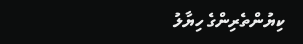ކިޔުންތެރިންގެ ހިޔާލު